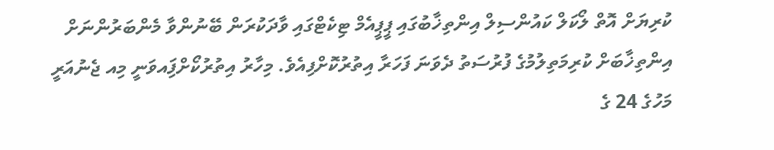ކުރިޔަށް އޮތް ލޯކަލް ކައުންސިލް އިންތިޚާބުގައި ޕީޕީއެމް ޓިކެޓްގައި ވާދަކުރަން ބޭނުންވާ މެންބަރުންނަށް އިންތިޚާބަށް ކުރިމަތިލުމުގެ ފުރުސަތު ދެވަނަ ފަހަރާ އިތުރުކޮށްފިއެވެ. މިހާރު އިތުރުކޯށްފަިއވަނީ މިއ ޖެނުއަރީ މަހުގެ 24 ގެ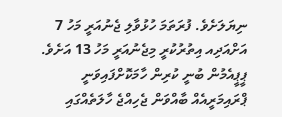ނިޔަލަށެވެ. ފުރަތަމަ ހުޅުވާލި ޖެނުއަރީ މަހު 7 އަށްއަދިއ އިތުރުކުރީ މިޖެނުއަރީ މަހު 13 އަށެވެ.
ޕީޕީއެމުން ބުނީ ކުރިން ހާމަކޮށްފައިވަނީ ޕްރައިމަރީއެއް ބާއްވަން ޖެހިއްޖެ ހާލަތެއްގައި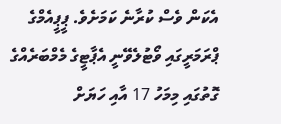އެކަން ވެސް ކުރާނެ ކަމަށެވެ. ޕީޕީއެމްގެ ޕްރަމަރީގައި ވޯޓުލެވޭނީ އެޕާޓީގެ މެމްބަރެއްގެ ގޮތުގައި މިމަހު 17 އާއި ހަޔަށް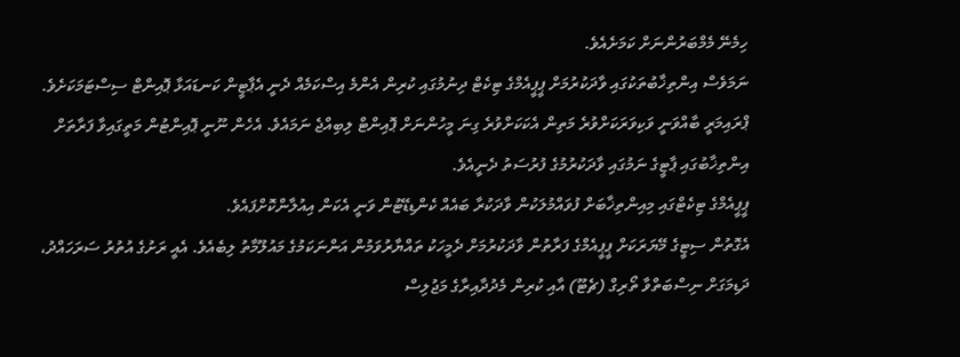ހިމެނޭ މެމްބަރުންނަށް ކަމަށެއެވެ.
ނަމަވެސް އިންތިޚާބުތަކުގައި ވާދަކުރުމަށް ޕީޕީއެމްގެ ޓިކެޓް ދިނުމުގައި ކުރިން އެންމެ އިސްކަމެއް ދެނީ އެޕާޓީން ކަނޑައަޅާ ޕޮއިންޓް ސިސްޓަމަކަށެވެ. ޕްރައިމަރީ ބާއްވަނީ ވަކިވަރަކަށްވުރެ މަތިން އެކަކަށްވުރެ ގިނަ މީހުންނަށް ޕޮއިންޓް ލިބިއްޖެ ނަމައެވެ. އެހެން ނޫނީ ޕޮއިންޓުން މަތީގައިވާ ފަރާތަށް އިންތިޚާބުގައި ޕާޓީގެ ނަމުގައި ވާދަކުރުމުގެ ފުރުސަތު ދެނީއެވެ.
ޕީޕީއެމްގެ ޓިކެޓްގައި މިއިންތިޚާބަށް ފުވައްމުލަކުން ވާދަކުރާ ބައެއް ކެންޑިޑޭޓުން ވަނީ އެކަން އިއުލާންކޮށްފައެވެ.
އެގޮތުން ސިޓީގެ މޭޔަރަކަށް ޕީޕީއެމްގެ ފަރާތުން ވާދަކުރުމަށް ދެމީހަކު ތައްޔާރުވަމުން އަންނަކަމުގެ މައުލޫމާތު ލިބެއެވެ. އެއީ ރަށުގެ އުތުރު ސަރަހައްދު، ދަޑިމަގަށް ނިސްބަތްވާ ތޯރިގް (ޗެޓޫ) އާއި ކުރިން މެދުދާއިރާގެ މަޖުލިސް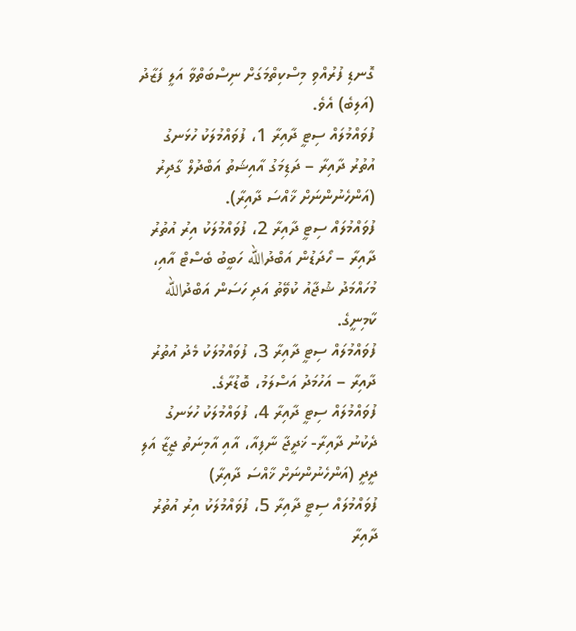ގޮނޑި ފުރުއްވި މިސްކިތްމަގަށް ނިސްބަތްވާ އަލީ ފަޒާދު (އަލިބެ) އެވެ.
ފުވައްމުލައް ސިޓީ ދާއިރާ 1، ފުވައްމުލަކު ހުޅަނގު އުތުރު ދާއިރާ – ދަޑިމަގު އާއިޝަތު އަބްދުލް ގާދިރު (އަންހެނުންނަށް ޚާއްސަ ދާއިރާ).
ފުވައްމުލައް ސިޓީ ދާއިރާ 2، ފުވައްމުލަކު އިރު އުތުރު ދާއިރާ – ހޯދަޑުން އަބްދުالله ހަބީބު ބެސްޓް އާއި، މުހައްމަދު ޝުޖާއު ކުވޭތު އަދި ހަސަން އަބްދުالله ކާމިނީގެ.
ފުވައްމުލައް ސިޓީ ދާއިރާ 3، ފުވައްމުލަކު މެދު އުތުރު ދާއިރާ – އަހުމަދު އަސްލަމު، ބޮޑުރާގެ.
ފުވައްމުލައް ސިޓީ ދާއިރާ 4، ފުވައްމުލަކު ހުޅަނގު ދެކުނު ދާއިރާ- ޚަދީޖާ ނާފިއާ، އާއި އާމިނަތު ޖީޒާ އަލި ދީދީ (އަންހެނުންނަށް ޚާއްސަ ދާއިރާ)
ފުވައްމުލައް ސިޓީ ދާއިރާ 5، ފުވައްމުލަކު އިރު އުތުރު ދާއިރާ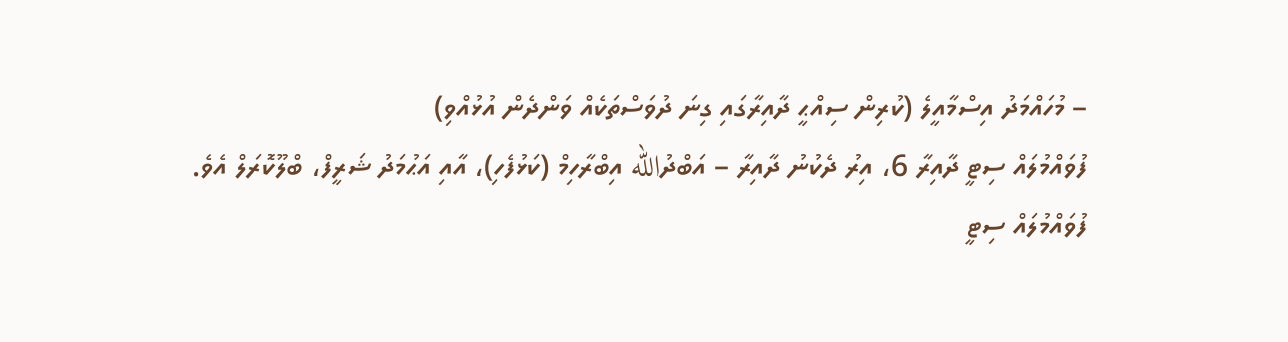– މުހައްމަދު އިސްމާއީލެ (ކުރިން ސިއްޙީ ދާއިރާގައި ގިނަ ދުވަސްތަކެއް ވަންދެން އުޅުއްވި)
ފުވައްމުލައް ސިޓީ ދާއިރާ 6، އިރު ދެކުނު ދާއިރާ – އަބްދުالله އިބްރާހިމް (ކަޅުފެހި)، އާއި އަޙުމަދު ޝަރީފް، ބްލޫކޮރަލް އެވެ.
ފުވައްމުލައް ސިޓީ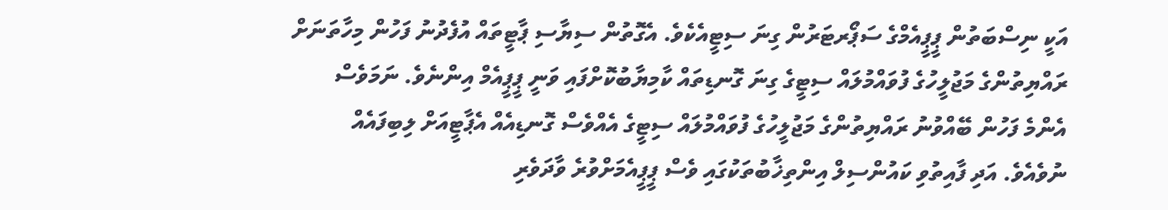އަކީ ނިސްބަތުން ޕީޕީއެމްގެ ސަޕޯރޓަރުން ގިނަ ސިޓީއެކެވެ. އެގޮތުން ސިޔާސި ޕާޓީތައް އުފެދުނު ފަހުން މިހާތަނަށް ރައްޔިތުންގެ މަޖުލީހުގެ ފުވައްމުލައް ސިޓީގެ ގިނަ ގޮނޑިތައް ކާމިޔާބުކޮށްފައި ވަނީ ޕީޕީއެމް އިންނެވެ. ނަމަވެސް އެންމެ ފަހުން ބޭއްވުނު ރައްޔިތުންގެ މަޖުލީހުގެ ފުވައްމުލައް ސިޓީގެ އެއްވެސް ގޮނޑިއެއް އެޕާޓީއަށް ލިބިފައެއް ނުވެއެވެ. އަދި ފާއިތުވި ކައުންސިލް އިންތިޚާބުތަކުގައި ވެސް ޕީޕީއެމަށްވުރެ ވާދަވެރި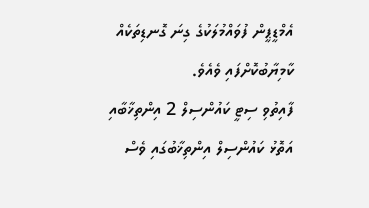އެމްޑީޕީން ފުވައްމުލަކުގެ ގިނަ ގޮނޑިތަކެއް ކާމިޔާބުކޮށްފައި ވެއެވެ.
ފާއިތުވި ސިޓީ ކައުންސިލް 2 އިންތިޚާބާއި އަތޮޅު ކައުންސިލް އިންތިޚާބުގައި ވެސް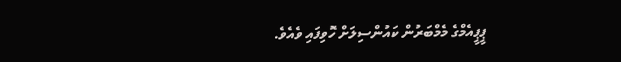ޕީޕީއެމްގެ މެމްބަރުން ކައުންސިލަށް ހޮވިފައި ވެއެވެ.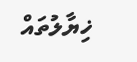ޚިޔާލުތައް